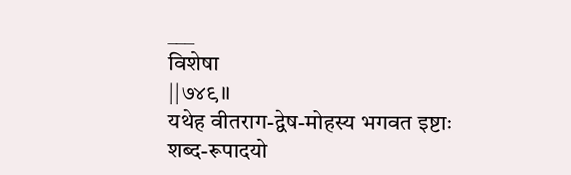___
विशेषा
||७४९॥
यथेह वीतराग-द्वेष-मोहस्य भगवत इष्टाः शब्द-रूपादयो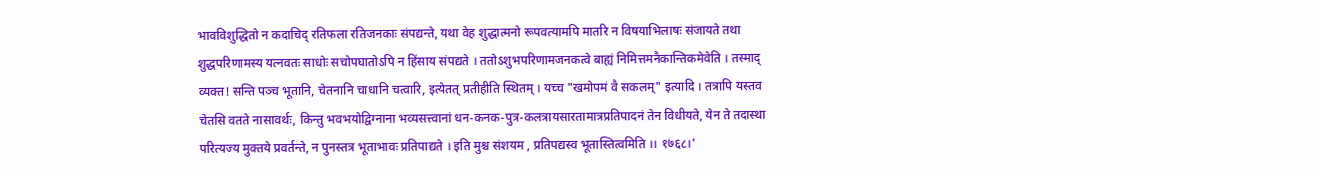भावविशुद्धितो न कदाचिद् रतिफला रतिजनकाः संपद्यन्ते, यथा वेह शुद्धात्मनो रूपवत्यामपि मातरि न विषयाभिलाषः संजायते तथा शुद्धपरिणामस्य यत्नवतः साधोः सचोपघातोऽपि न हिंसाय संपद्यते । ततोऽशुभपरिणामजनकत्वे बाह्यं निमित्तमनैकान्तिकमेवेति । तस्माद् व्यक्त! सन्ति पञ्च भूतानि, चेतनानि चाधानि चत्वारि, इत्येतत् प्रतीहीति स्थितम् । यच्च "खमोपमं वै सकलम्" इत्यादि । तत्रापि यस्तव चेतसि वतते नासावर्थः, किन्तु भवभयोद्विग्नाना भव्यसत्त्वानां धन-कनक-पुत्र-कलत्रायसारतामात्रप्रतिपादनं तेन विधीयते, येन ते तदास्था परित्यज्य मुक्तये प्रवर्तन्ते, न पुनस्तत्र भूताभावः प्रतिपाद्यते । इति मुश्च संशयम , प्रतिपद्यस्व भूतास्तित्वमिति ।। १७६८।'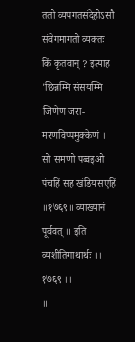ततो व्यपगतसंदेहोऽसौ संवेगमागतो व्यक्तः किं कृतवान् ? इत्याह
'छिन्नम्मि संसयम्मि जिणेण जरा-मरणविप्पमुक्केणं । सो समणो पव्वइओ पंचहिं सह खंडियसएहिं ॥१७६९॥ व्याख्यानं पूर्ववत् ॥ इति व्यशीतिगाथार्थः ।। १७६९ ।।
॥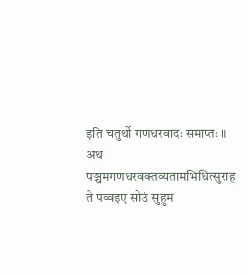इति चतुर्थो गणधरवादः समाप्तः ॥ अथ पञ्चमगणधरवक्तव्यतामभिधित्सुराह
ते पव्वइए सोउं सुहुम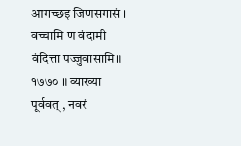आगच्छइ जिणसगासं । वच्चामि ण वंदामी वंदित्ता पज्जुवासामि॥ १७७० ॥ व्याख्या पूर्ववत् , नवरं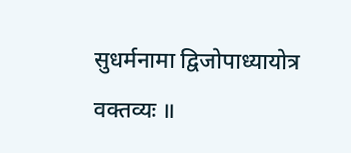सुधर्मनामा द्विजोपाध्यायोत्र वक्तव्यः ॥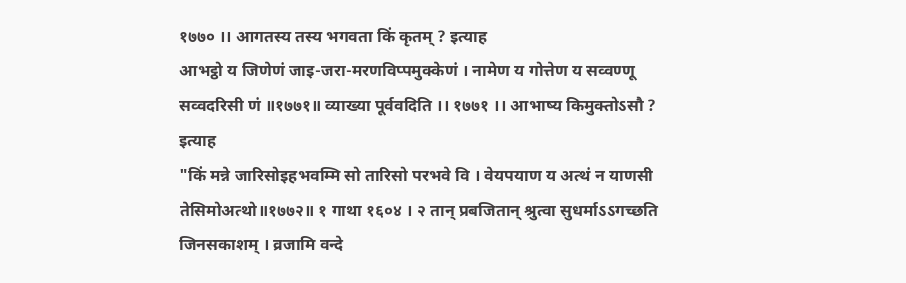१७७० ।। आगतस्य तस्य भगवता किं कृतम् ? इत्याह
आभट्ठो य जिणेणं जाइ-जरा-मरणविप्पमुक्केणं । नामेण य गोत्तेण य सव्वण्णू सव्वदरिसी णं ॥१७७१॥ व्याख्या पूर्ववदिति ।। १७७१ ।। आभाष्य किमुक्तोऽसौ ? इत्याह
"किं मन्ने जारिसोइहभवम्मि सो तारिसो परभवे वि । वेयपयाण य अत्थं न याणसी तेसिमोअत्थो॥१७७२॥ १ गाथा १६०४ । २ तान् प्रबजितान् श्रुत्वा सुधर्माऽऽगच्छति जिनसकाशम् । व्रजामि वन्दे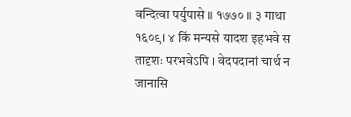वन्दित्वा पर्युपासे ॥ १७७० ॥ ३ गाथा १६०९। ४ किं मन्यसे यादश इहभवे स तादृशः परभवेऽपि । वेदपदानां चार्थ न जानासि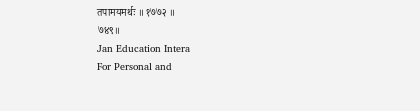तपामयमर्थः ॥ १७७२ ॥
७४९॥
Jan Education Intera
For Personal and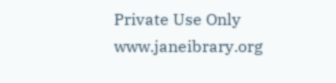Private Use Only
www.janeibrary.org